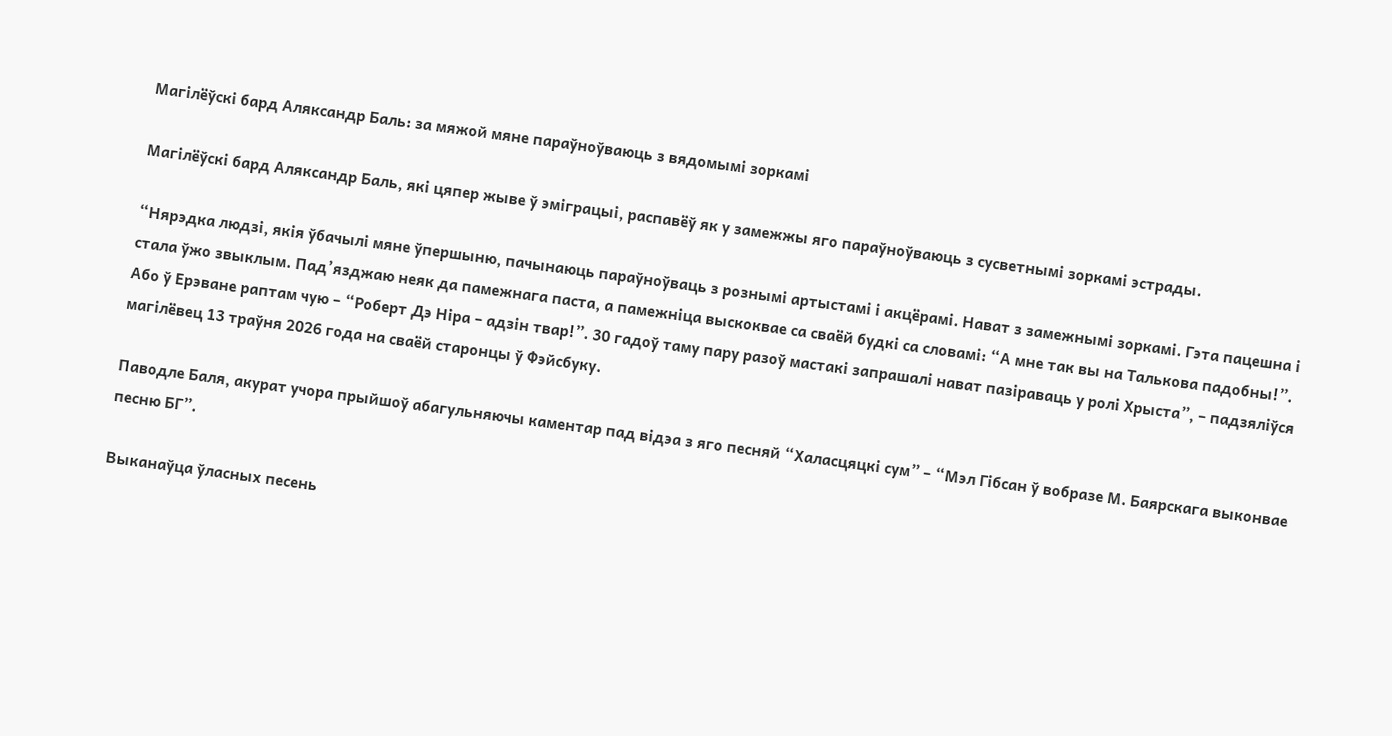Магілёўскі бард Аляксандр Баль: за мяжой мяне параўноўваюць з вядомымі зоркамі

Магілёўскі бард Аляксандр Баль, які цяпер жыве ў эміграцыі, распавёў як у замежжы яго параўноўваюць з сусветнымі зоркамі эстрады.

“Нярэдка людзі, якія ўбачылі мяне ўпершыню, пачынаюць параўноўваць з рознымі артыстамі і акцёрамі. Нават з замежнымі зоркамі. Гэта пацешна і стала ўжо звыклым. Пад’язджаю неяк да памежнага паста, а памежніца выскоквае са сваёй будкі са словамі: “А мне так вы на Талькова падобны!”. Або ў Ерэване раптам чую – “Роберт Дэ Ніра – адзін твар!”. 30 гадоў таму пару разоў мастакі запрашалі нават пазіраваць у ролі Хрыста”, – падзяліўся магілёвец 13 траўня 2026 года на сваёй старонцы ў Фэйсбуку.

Паводле Баля, акурат учора прыйшоў абагульняючы каментар пад відэа з яго песняй “Халасцяцкі сум” – “Мэл Гібсан ў вобразе М. Баярскага выконвае песню БГ”.

Выканаўца ўласных песень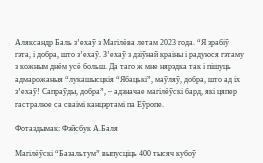Аляксандр Баль з’ехаў з Магілёва летам 2023 года. “Я зрабіў гэта, і добра, што з’ехаў. З’ехаў з дзіўнай краіны і радуюся гэтаму з кожным днём усё больш. Да таго ж мне нярэдка так і пішуць адмарожаныя “лукашысцкія “Ябацькі”, маўляў, добра, што ад іх з’ехаў! Сапраўды, добра”, – адзначае магілёўскі бард, які цяпер гастралюе са сваімі канцэртамі па Еўропе.

Фотаздымак: Фэйсбук А.Баля

Магілёўскі “Базальтум” выпусціць 400 тысяч кубоў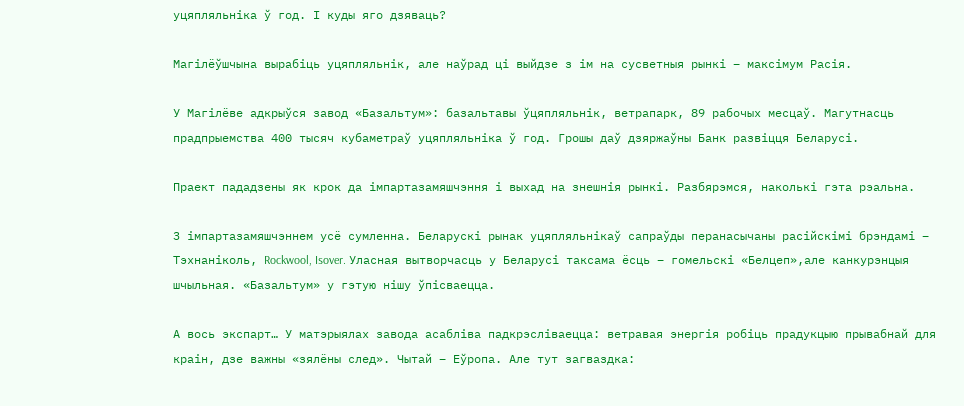уцяпляльніка ў год. І куды яго дзяваць?

Магілёўшчына вырабіць уцяпляльнік, але наўрад ці выйдзе з ім на сусветныя рынкі – максімум Расія.

У Магілёве адкрыўся завод «Базальтум»: базальтавы ўцяпляльнік, ветрапарк, 89 рабочых месцаў. Магутнасць прадпрыемства 400 тысяч кубаметраў уцяпляльніка ў год. Грошы даў дзяржаўны Банк развіцця Беларусі.

Праект пададзены як крок да імпартазамяшчэння і выхад на знешнія рынкі. Разбярэмся, наколькі гэта рэальна.

З імпартазамяшчэннем усё сумленна. Беларускі рынак уцяпляльнікаў сапраўды перанасычаны расійскімі брэндамі – Тэхнаніколь, Rockwool, Isover. Уласная вытворчасць у Беларусі таксама ёсць – гомельскі «Белцеп»,але канкурэнцыя шчыльная. «Базальтум» у гэтую нішу ўпісваецца.

А вось экспарт… У матэрыялах завода асабліва падкрэсліваецца: ветравая энергія робіць прадукцыю прывабнай для краін, дзе важны «зялёны след». Чытай – Еўропа. Але тут загваздка: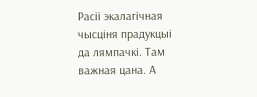Расіі экалагічная чысціня прадукцыі да лямпачкі. Там важная цана. А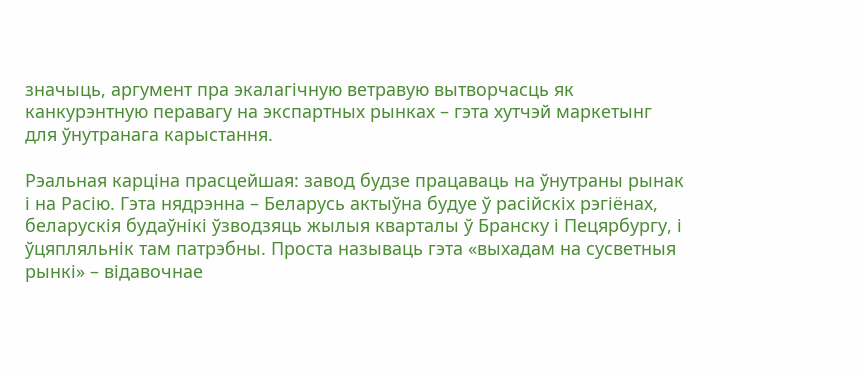значыць, аргумент пра экалагічную ветравую вытворчасць як канкурэнтную перавагу на экспартных рынках – гэта хутчэй маркетынг для ўнутранага карыстання.

Рэальная карціна прасцейшая: завод будзе працаваць на ўнутраны рынак і на Расію. Гэта нядрэнна – Беларусь актыўна будуе ў расійскіх рэгіёнах, беларускія будаўнікі ўзводзяць жылыя кварталы ў Бранску і Пецярбургу, і ўцяпляльнік там патрэбны. Проста называць гэта «выхадам на сусветныя рынкі» – відавочнае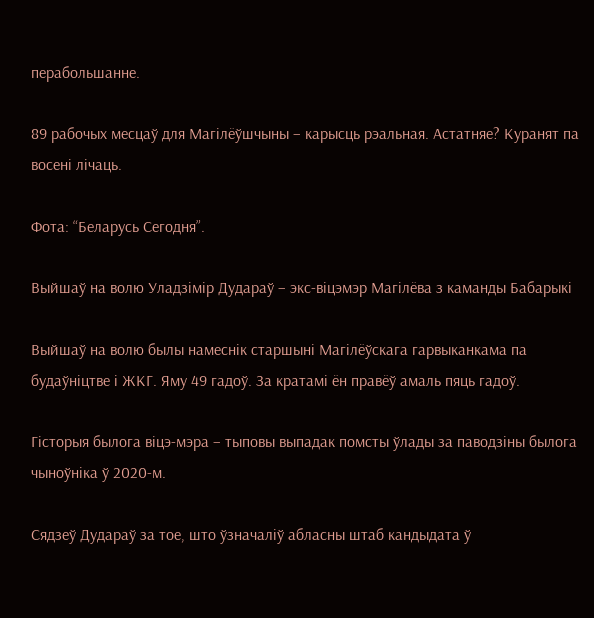перабольшанне.

89 рабочых месцаў для Магілёўшчыны – карысць рэальная. Астатняе? Куранят па восені лічаць.

Фота: “Беларусь Сегодня”.

Выйшаў на волю Уладзімір Дудараў – экс-віцэмэр Магілёва з каманды Бабарыкі

Выйшаў на волю былы намеснік старшыні Магілёўскага гарвыканкама па будаўніцтве і ЖКГ. Яму 49 гадоў. За кратамі ён правёў амаль пяць гадоў.

Гісторыя былога віцэ-мэра – тыповы выпадак помсты ўлады за паводзіны былога чыноўніка ў 2020-м.

Сядзеў Дудараў за тое, што ўзначаліў абласны штаб кандыдата ў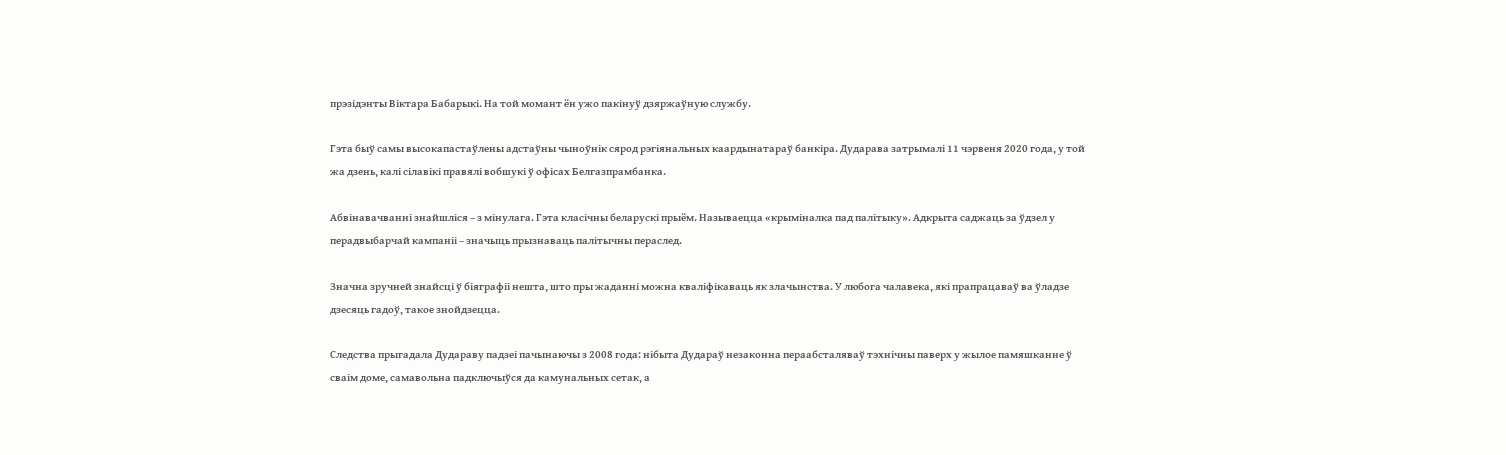прэзідэнты Віктара Бабарыкі. На той момант ён ужо пакінуў дзяржаўную службу.

Гэта быў самы высокапастаўлены адстаўны чыноўнік сярод рэгіянальных каардынатараў банкіра. Дударава затрымалі 11 чэрвеня 2020 года, у той жа дзень, калі сілавікі правялі вобшукі ў офісах Белгазпрамбанка.

Абвінавачванні знайшліся – з мінулага. Гэта класічны беларускі прыём. Называецца «крыміналка пад палітыку». Адкрыта саджаць за ўдзел у перадвыбарчай кампаніі – значыць прызнаваць палітычны пераслед.

Значна зручней знайсці ў біяграфіі нешта, што пры жаданні можна кваліфікаваць як злачынства. У любога чалавека, які прапрацаваў ва ўладзе дзесяць гадоў, такое знойдзецца.

Следства прыгадала Дудараву падзеі пачынаючы з 2008 года: нібыта Дудараў незаконна пераабсталяваў тэхнічны паверх у жылое памяшканне ў сваім доме, самавольна падключыўся да камунальных сетак, а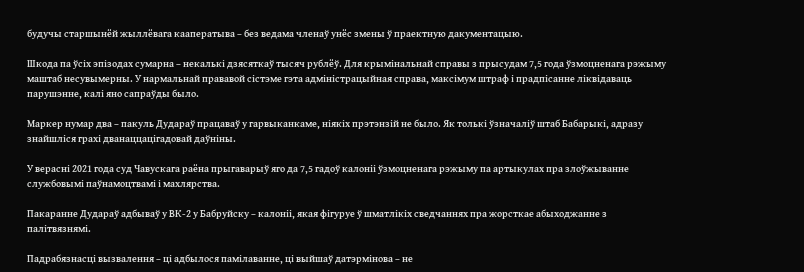будучы старшынёй жыллёвага кааператыва – без ведама членаў унёс змены ў праектную дакументацыю.

Шкода па ўсіх эпізодах сумарна – некалькі дзясяткаў тысяч рублёў. Для крымінальнай справы з прысудам 7,5 года ўзмоцненага рэжыму маштаб несувымерны. У нармальнай прававой сістэме гэта адміністрацыйная справа, максімум штраф і прадпісанне ліквідаваць парушэнне, калі яно сапраўды было.

Маркер нумар два – пакуль Дудараў працаваў у гарвыканкаме, ніякіх прэтэнзій не было. Як толькі ўзначаліў штаб Бабарыкі, адразу знайшліся грахі дванаццацігадовай даўніны.

У верасні 2021 года суд Чавускага раёна прыгаварыў яго да 7,5 гадоў калоніі ўзмоцненага рэжыму па артыкулах пра злоўжыванне службовымі паўнамоцтвамі і махлярства.

Пакаранне Дудараў адбываў у ВК-2 у Бабруйску – калоніі, якая фігуруе ў шматлікіх сведчаннях пра жорсткае абыходжанне з палітвязнямі.

Падрабязнасці вызвалення – ці адбылося памілаванне, ці выйшаў датэрмінова – не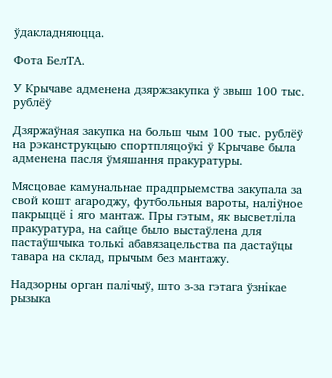ўдакладняюцца.

Фота БелТА.

У Крычаве адменена дзяржзакупка ў звыш 100 тыс. рублёў

Дзяржаўная закупка на больш чым 100 тыс. рублёў на рэканструкцыю спортпляцоўкі ў Крычаве была адменена пасля ўмяшання пракуратуры.

Мясцовае камунальнае прадпрыемства закупала за свой кошт агароджу, футбольныя вароты, наліўное пакрыццё і яго мантаж. Пры гэтым, як высветліла пракуратура, на сайце было выстаўлена для пастаўшчыка толькі абавязацельства па дастаўцы тавара на склад, прычым без мантажу.

Надзорны орган палічыў, што з-за гэтага ўзнікае рызыка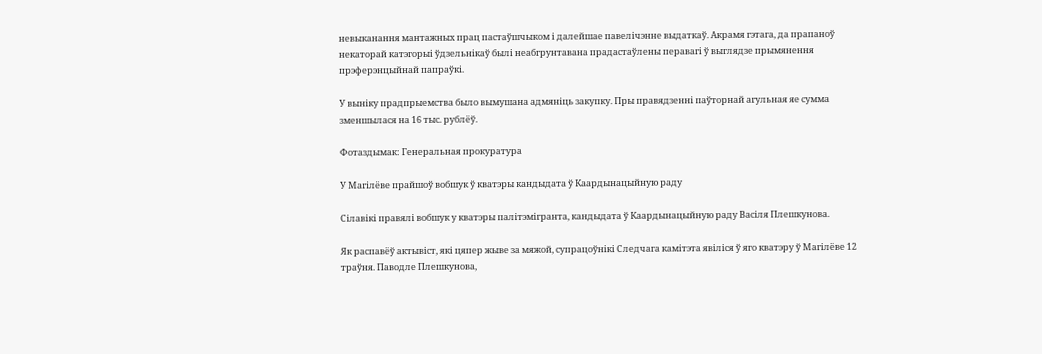невыканання мантажных прац пастаўшчыком і далейшае павелічэнне выдаткаў. Акрамя гэтага, да прапаноў некаторай катэгорыі ўдзельнікаў былі неабгрунтавана прадастаўлены перавагі ў выглядзе прымянення прэферэнцыйнай папраўкі.

У выніку прадпрыемства было вымушана адмяніць закупку. Пры правядзенні паўторнай агульная яе сумма зменшылася на 16 тыс. рублёў.

Фотаздымак: Генеральная прокуратура

У Магілёве прайшоў вобшук ў кватэры кандыдата ў Каардынацыйную раду

Сілавікі правялі вобшук у кватэры палітэмігранта, кандыдата ў Каардынацыйную раду Васіля Плешкунова.

Як распавёў актывіст, які цяпер жыве за мяжой, супрацоўнікі Следчага камітэта явіліся ў яго кватэру ў Магілёве 12 траўня. Паводле Плешкунова,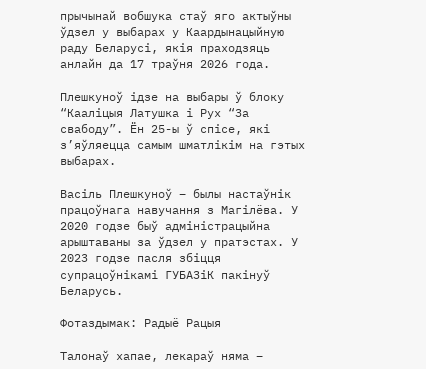прычынай вобшука стаў яго актыўны ўдзел у выбарах у Каардынацыйную раду Беларусі, якія праходзяць анлайн да 17 траўня 2026 года.

Плешкуноў ідзе на выбары ў блоку “Кааліцыя Латушка і Рух “За свабоду”. Ён 25-ы ў спісе, які з’яўляецца самым шматлікім на гэтых выбарах.

Васіль Плешкуноў – былы настаўнік працоўнага навучання з Магілёва. У 2020 годзе быў адміністрацыйна арыштаваны за ўдзел у пратэстах. У 2023 годзе пасля збіцця супрацоўнікамі ГУБАЗіК пакінуў Беларусь.

Фотаздымак: Радыё Рацыя

Талонаў хапае, лекараў няма –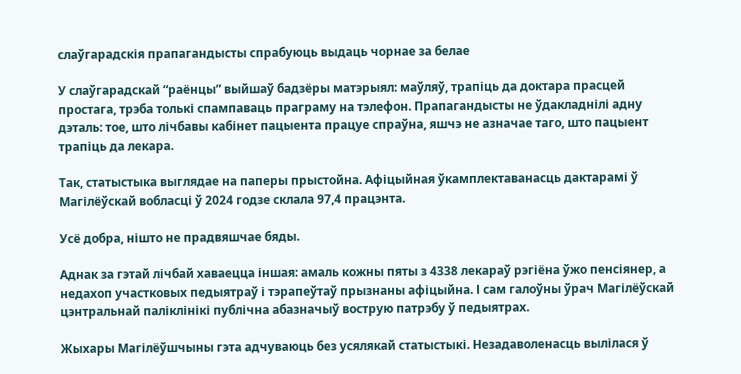слаўгарадскія прапагандысты спрабуюць выдаць чорнае за белае

У слаўгарадскай “раёнцы” выйшаў бадзёры матэрыял: маўляў, трапіць да доктара прасцей простага, трэба толькі спампаваць праграму на тэлефон. Прапагандысты не ўдакладнілі адну дэталь: тое, што лічбавы кабінет пацыента працуе спраўна, яшчэ не азначае таго, што пацыент трапіць да лекара.

Так, статыстыка выглядае на паперы прыстойна. Афіцыйная ўкамплектаванасць дактарамі ў Магілёўскай вобласці ў 2024 годзе склала 97,4 працэнта.

Усё добра, нішто не прадвяшчае бяды.

Аднак за гэтай лічбай хаваецца іншая: амаль кожны пяты з 4338 лекараў рэгіёна ўжо пенсіянер, а недахоп участковых педыятраў і тэрапеўтаў прызнаны афіцыйна. І сам галоўны ўрач Магілёўскай цэнтральнай паліклінікі публічна абазначыў вострую патрэбу ў педыятрах.

Жыхары Магілёўшчыны гэта адчуваюць без усялякай статыстыкі. Незадаволенасць вылілася ў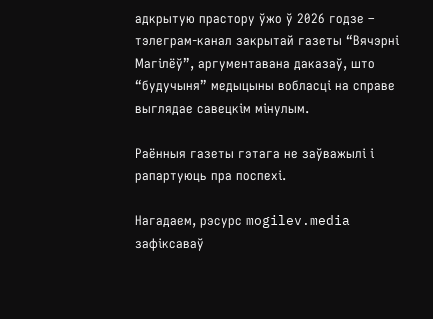адкрытую прастору ўжо ў 2026 годзе – тэлеграм-канал закрытай газеты “Вячэрні Магілёў”, аргументавана даказаў, што “будучыня” медыцыны вобласці на справе выглядае савецкім мінулым.

Раённыя газеты гэтага не заўважылі і рапартуюць пра поспехі.

Нагадаем, рэсурс mogilev.media зафіксаваў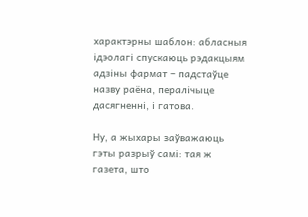характэрны шаблон: абласныя ідэолагі спускаюць рэдакцыям адзіны фармат – падстаўце назву раёна, пералічыце дасягненні, і гатова.

Ну, а жыхары заўважаюць гэты разрыў самі: тая ж газета, што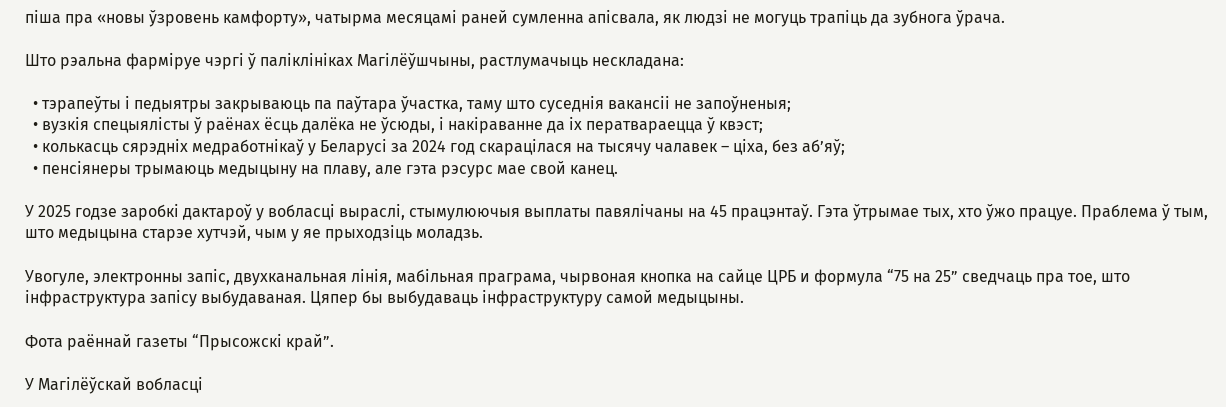піша пра «новы ўзровень камфорту», чатырма месяцамі раней сумленна апісвала, як людзі не могуць трапіць да зубнога ўрача.

Што рэальна фарміруе чэргі ў паліклініках Магілёўшчыны, растлумачыць нескладана:

  • тэрапеўты і педыятры закрываюць па паўтара ўчастка, таму што суседнія вакансіі не запоўненыя;
  • вузкія спецыялісты ў раёнах ёсць далёка не ўсюды, і накіраванне да іх ператвараецца ў квэст;
  • колькасць сярэдніх медработнікаў у Беларусі за 2024 год скарацілася на тысячу чалавек – ціха, без аб’яў;
  • пенсіянеры трымаюць медыцыну на плаву, але гэта рэсурс мае свой канец.

У 2025 годзе заробкі дактароў у вобласці выраслі, стымулюючыя выплаты павялічаны на 45 працэнтаў. Гэта ўтрымае тых, хто ўжо працуе. Праблема ў тым, што медыцына старэе хутчэй, чым у яе прыходзіць моладзь.

Увогуле, электронны запіс, двухканальная лінія, мабільная праграма, чырвоная кнопка на сайце ЦРБ и формула “75 на 25” сведчаць пра тое, што інфраструктура запісу выбудаваная. Цяпер бы выбудаваць інфраструктуру самой медыцыны.

Фота раённай газеты “Прысожскі край”.

У Магілёўскай вобласці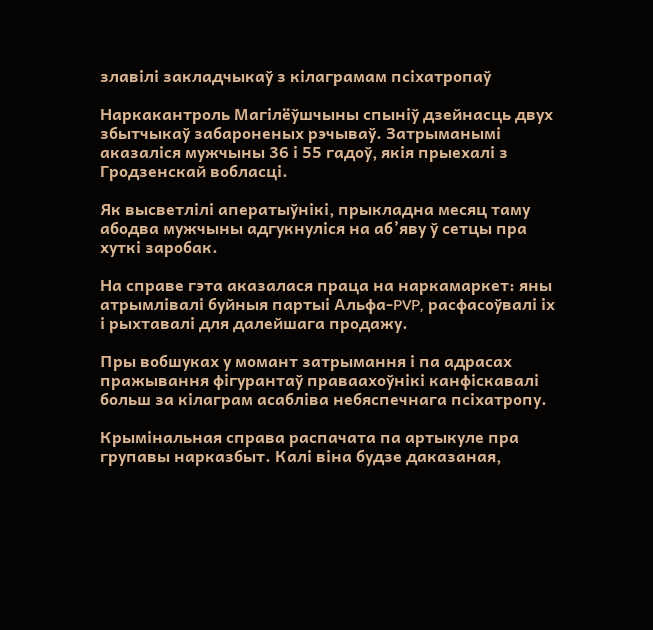злавілі закладчыкаў з кілаграмам псіхатропаў

Наркакантроль Магілёўшчыны спыніў дзейнасць двух збытчыкаў забароненых рэчываў. Затрыманымі аказаліся мужчыны 36 і 55 гадоў, якія прыехалі з Гродзенскай вобласці.

Як высветлілі аператыўнікі, прыкладна месяц таму абодва мужчыны адгукнуліся на аб’яву ў сетцы пра хуткі заробак.

На справе гэта аказалася праца на наркамаркет: яны атрымлівалі буйныя партыі Альфа-PVP, расфасоўвалі іх і рыхтавалі для далейшага продажу.

Пры вобшуках у момант затрымання і па адрасах пражывання фігурантаў праваахоўнікі канфіскавалі больш за кілаграм асабліва небяспечнага псіхатропу.

Крымінальная справа распачата па артыкуле пра групавы нарказбыт. Калі віна будзе даказаная,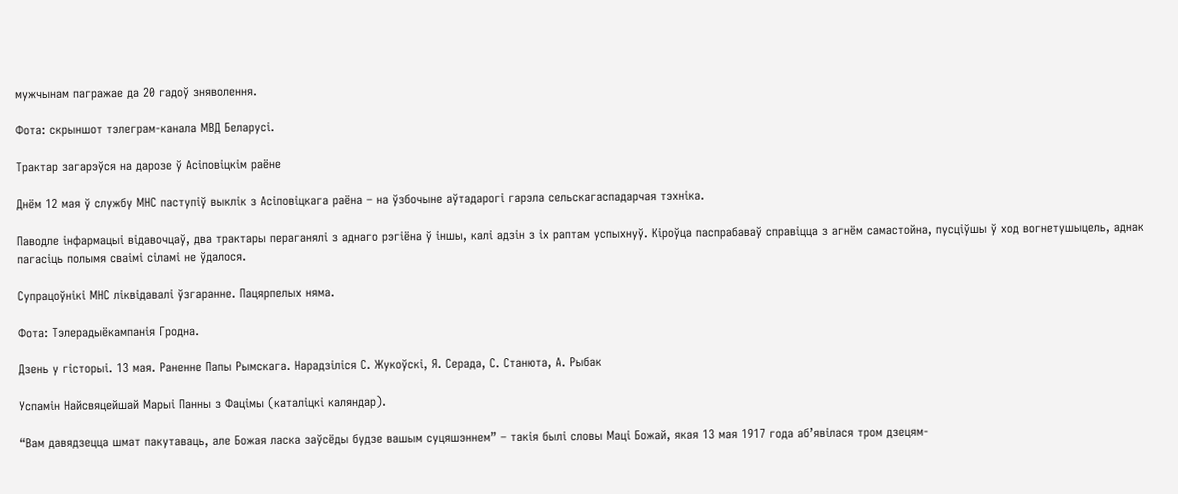мужчынам пагражае да 20 гадоў зняволення.

Фота: скрыншот тэлеграм-канала МВД Беларусі.

Трактар загарэўся на дарозе ў Асіповіцкім раёне

Днём 12 мая ў службу МНС паступіў выклік з Асіповіцкага раёна – на ўзбочыне аўтадарогі гарэла сельскагаспадарчая тэхніка.

Паводле інфармацыі відавочцаў, два трактары пераганялі з аднаго рэгіёна ў іншы, калі адзін з іх раптам успыхнуў. Кіроўца паспрабаваў справіцца з агнём самастойна, пусціўшы ў ход вогнетушыцель, аднак пагасіць полымя сваімі сіламі не ўдалося.

Супрацоўнікі МНС ліквідавалі ўзгаранне. Пацярпелых няма.

Фота: Тэлерадыёкампанія Гродна.

Дзень у гісторыі. 13 мая. Раненне Папы Рымскага. Нарадзіліся С. Жукоўскі, Я. Серада, С. Станюта, А. Рыбак

Успамін Найсвяцейшай Марыі Панны з Фацімы (каталіцкі каляндар).

“Вам давядзецца шмат пакутаваць, але Божая ласка заўсёды будзе вашым суцяшэннем” – такія былі словы Маці Божай, якая 13 мая 1917 года аб’явілася тром дзецям-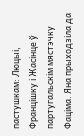пастушкам: Люцыі, Францішку і Жасінце ў партугальскім мястэчку Фаціма. Яна прыходзіла да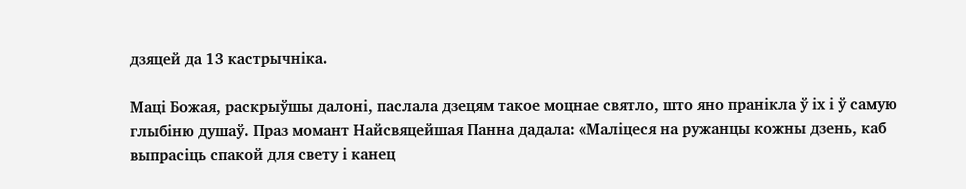дзяцей да 13 кастрычніка.

Маці Божая, раскрыўшы далоні, паслала дзецям такое моцнае святло, што яно пранікла ў іх і ў самую глыбіню душаў. Праз момант Найсвяцейшая Панна дадала: «Маліцеся на ружанцы кожны дзень, каб выпрасіць спакой для свету і канец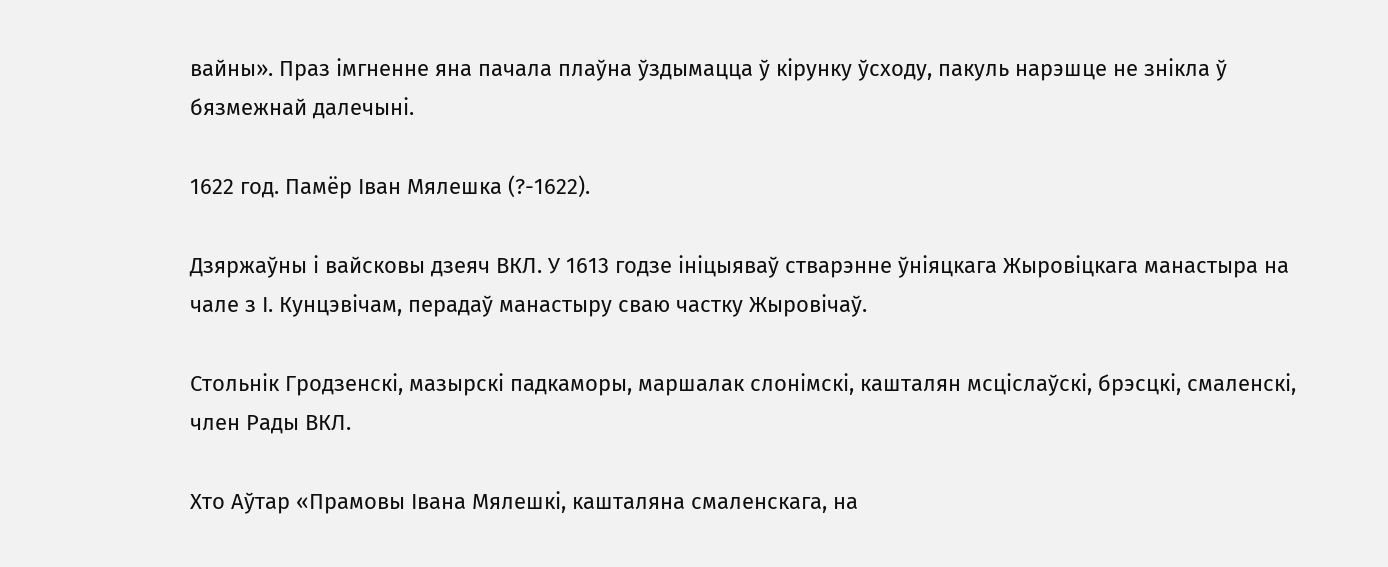вайны». Праз імгненне яна пачала плаўна ўздымацца ў кірунку ўсходу, пакуль нарэшце не знікла ў бязмежнай далечыні.

1622 год. Памёр Іван Мялешка (?-1622).

Дзяржаўны і вайсковы дзеяч ВКЛ. У 1613 годзе ініцыяваў стварэнне ўніяцкага Жыровіцкага манастыра на чале з І. Кунцэвічам, перадаў манастыру сваю частку Жыровічаў.

Стольнік Гродзенскі, мазырскі падкаморы, маршалак слонімскі, кашталян мсціслаўскі, брэсцкі, смаленскі, член Рады ВКЛ.

Хто Аўтар «Прамовы Івана Мялешкі, кашталяна смаленскага, на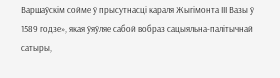Варшаўскім сойме ў прысутнасці караля Жыгімонта III Вазы ў 1589 годзе», якая ўяўляе сабой вобраз сацыяльна-палітычнай сатыры,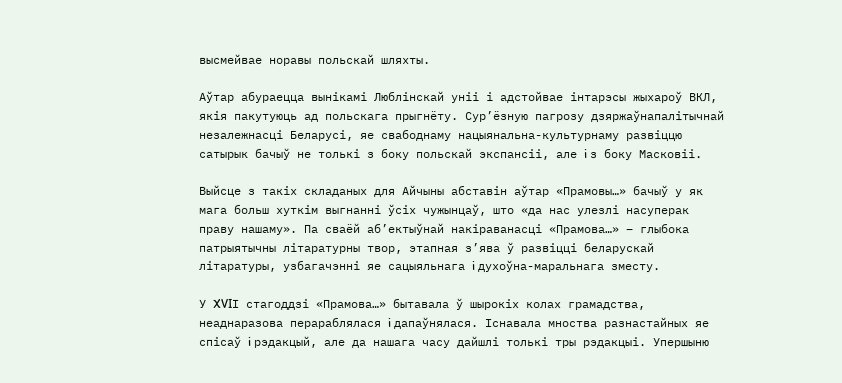высмейвае норавы польскай шляхты.

Аўтар абураецца вынікамі Люблінскай уніі і адстойвае інтарэсы жыхароў ВКЛ, якія пакутуюць ад польскага прыгнёту. Сур’ёзную пагрозу дзяржаўнапалітычнай незалежнасці Беларусі, яе свабоднаму нацыянальна-культурнаму развіццю сатырык бачыў не толькі з боку польскай экспансіі, але i з боку Масковіі.

Выйсце з такіх складаных для Айчыны абставін аўтар «Прамовы…» бачыў у як мага больш хуткім выгнанні ўсіх чужынцаў, што «да нас улезлі насуперак праву нашаму». Па сваёй аб’ектыўнай накіраванасці «Прамова…» – глыбока патрыятычны літаратурны твор, этапная з’ява ў развіцці беларускай літаратуры, узбагачэнні яе сацыяльнага i духоўна-маральнага зместу.

У XVIІ стагоддзі «Прамова…» бытавала ў шырокіх колах грамадства, неаднаразова перараблялася i дапаўнялася. Існавала мноства разнастайных яе спісаў i рэдакцый, але да нашага часу дайшлі толькі тры рэдакцыі. Упершыню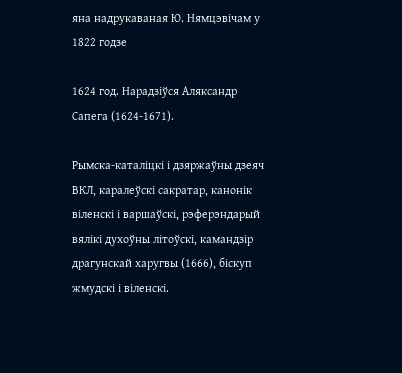яна надрукаваная Ю. Нямцэвічам у 1822 годзе

1624 год. Нарадзіўся Аляксандр Сапега (1624-1671).

Рымска-каталіцкі і дзяржаўны дзеяч ВКЛ, каралеўскі сакратар, канонік віленскі і варшаўскі, рэферэндарый вялікі духоўны літоўскі, камандзір драгунскай харугвы (1666), біскуп жмудскі і віленскі.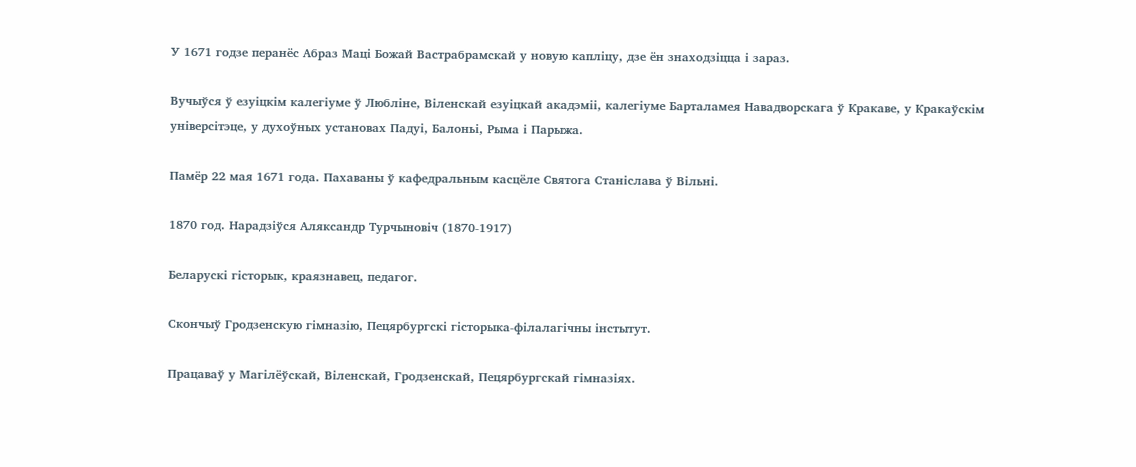У 1671 годзе перанёс Абраз Маці Божай Вастрабрамскай у новую капліцу, дзе ён знаходзіцца і зараз.

Вучыўся ў езуіцкім калегіуме ў Любліне, Віленскай езуіцкай акадэміі, калегіуме Барталамея Навадворскага ў Кракаве, у Кракаўскім універсітэце, у духоўных установах Падуі, Балоньі, Рыма і Парыжа.

Памёр 22 мая 1671 года. Пахаваны ў кафедральным касцёле Святога Станіслава ў Вільні.

1870 год. Нарадзіўся Аляксандр Турчыновіч (1870-1917)

Беларускі гісторык, краязнавец, педагог.

Скончыў Гродзенскую гімназію, Пецярбургскі гісторыка-філалагічны інстытут.

Працаваў у Магілёўскай, Віленскай, Гродзенскай, Пецярбургскай гімназіях.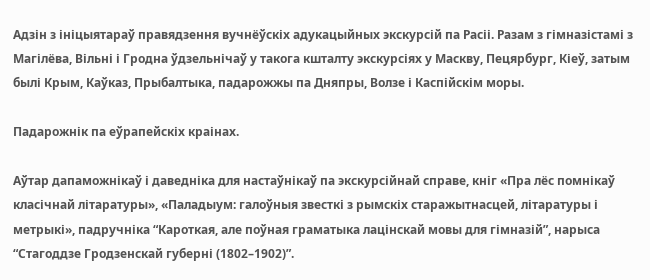Адзін з ініцыятараў правядзення вучнёўскіх адукацыйных экскурсій па Расіі. Разам з гімназістамі з Магілёва, Вільні і Гродна ўдзельнічаў у такога кшталту экскурсіях у Маскву, Пецярбург, Кіеў, затым былі Крым, Каўказ, Прыбалтыка, падарожжы па Дняпры, Волзе і Каспійскім моры.

Падарожнік па еўрапейскіх краінах.

Аўтар дапаможнікаў і даведніка для настаўнікаў па экскурсійнай справе, кніг «Пра лёс помнікаў класічнай літаратуры», «Паладыум: галоўныя звесткі з рымскіх старажытнасцей, літаратуры і метрыкі», падручніка “Кароткая, але поўная граматыка лацінскай мовы для гімназій”, нарыса “Стагоддзе Гродзенскай губерні (1802–1902)”.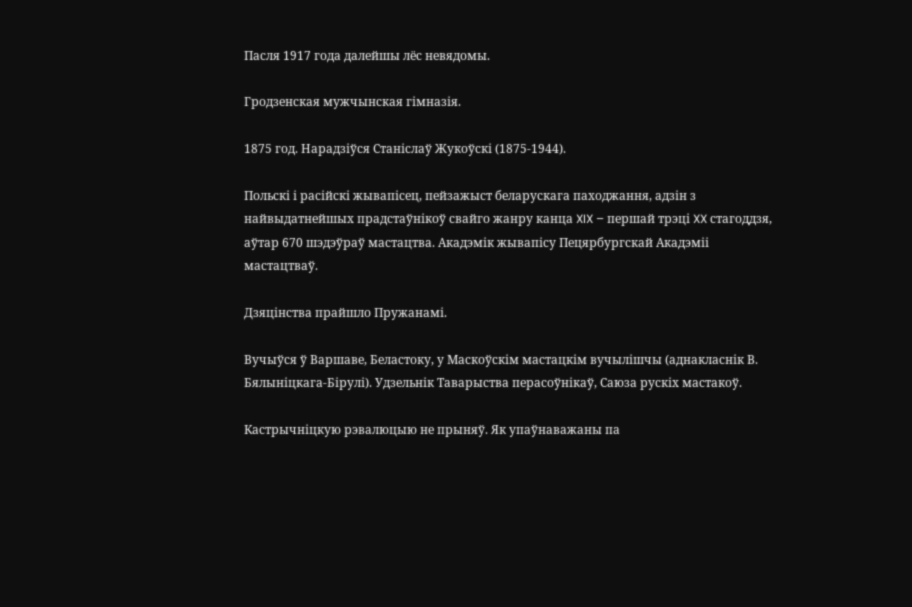Пасля 1917 года далейшы лёс невядомы.

Гродзенская мужчынская гімназія.

1875 год. Нарадзіўся Станіслаў Жукоўскі (1875-1944).

Польскі і расійскі жывапісец, пейзажыст беларускага паходжання, адзін з найвыдатнейшых прадстаўнікоў свайго жанру канца XIX – першай трэці XX стагоддзя, аўтар 670 шэдэўраў мастацтва. Акадэмік жывапісу Пецярбургскай Акадэміі мастацтваў.

Дзяцінства прайшло Пружанамі.

Вучыўся ў Варшаве, Беластоку, у Маскоўскім мастацкім вучылішчы (аднакласнік В. Бялыніцкага-Бірулі). Удзельнік Таварыства перасоўнікаў, Саюза рускіх мастакоў.

Кастрычніцкую рэвалюцыю не прыняў. Як упаўнаважаны па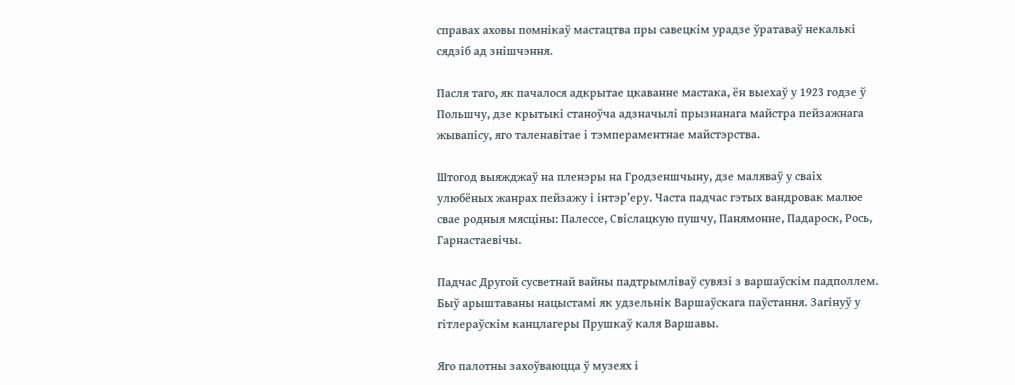справах аховы помнікаў мастацтва пры савецкім урадзе ўратаваў некалькі сядзіб ад знішчэння.

Пасля таго, як пачалося адкрытае цкаванне мастака, ён выехаў у 1923 годзе ў Польшчу, дзе крытыкі станоўча адзначылі прызнанага майстра пейзажнага жывапісу, яго таленавітае і тэмпераментнае майстэрства.

Штогод выяжджаў на пленэры на Гродзеншчыну, дзе маляваў у сваіх улюбёных жанрах пейзажу і інтэр’еру. Часта падчас гэтых вандровак малюе свае родныя мясціны: Палессе, Свіслацкую пушчу, Панямонне, Падароск, Рось, Гарнастаевічы.

Падчас Другой сусветнай вайны падтрымліваў сувязі з варшаўскім падполлем. Быў арыштаваны нацыстамі як удзельнік Варшаўскага паўстання. Загінуў у гітлераўскім канцлагеры Прушкаў каля Варшавы.

Яго палотны захоўваюцца ў музеях і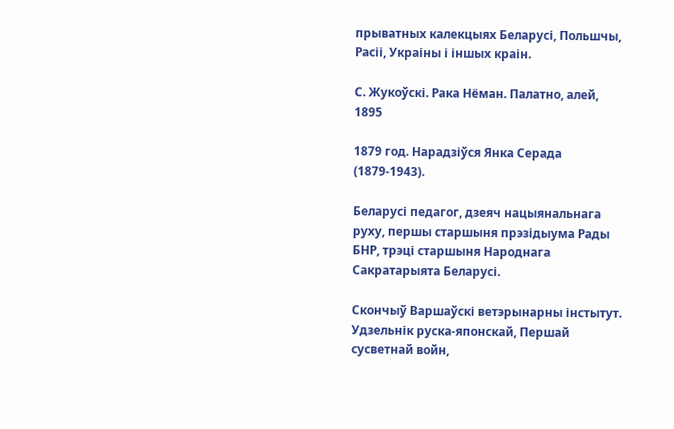прыватных калекцыях Беларусі, Польшчы, Расіі, Украіны і іншых краін.

С. Жукоўскі. Рака Нёман. Палатно, алей, 1895

1879 год. Нарадзіўся Янка Серада (1879-1943).

Беларусі педагог, дзеяч нацыянальнага руху, першы старшыня прэзідыума Рады БНР, трэці старшыня Народнага Сакратарыята Беларусі.

Скончыў Варшаўскі ветэрынарны інстытут. Удзельнік руска-японскай, Першай сусветнай войн,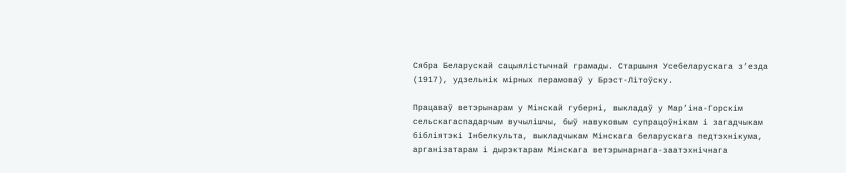Сябра Беларускай сацыялістычнай грамады. Старшыня Усебеларускага з’езда (1917), удзельнік мірных перамоваў у Брэст-Літоўску.

Працаваў ветэрынарам у Мінскай губерні, выкладаў у Мар’іна-Горскім сельскагаспадарчым вучылішчы, быў навуковым супрацоўнікам і загадчыкам бібліятэкі Інбелкульта, выкладчыкам Мінскага беларускага педтэхнікума, арганізатарам і дырэктарам Мінскага ветэрынарнага-заатэхнічнага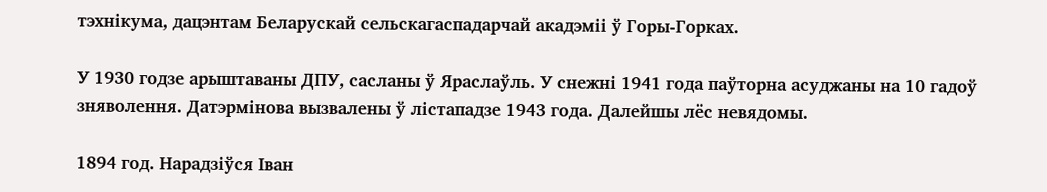тэхнікума, дацэнтам Беларускай сельскагаспадарчай акадэміі ў Горы-Горках.

У 1930 годзе арыштаваны ДПУ, сасланы ў Яраслаўль. У снежні 1941 года паўторна асуджаны на 10 гадоў зняволення. Датэрмінова вызвалены ў лістападзе 1943 года. Далейшы лёс невядомы.

1894 год. Нарадзіўся Іван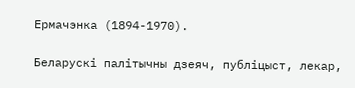Ермачэнка (1894-1970).

Беларускі палітычны дзеяч, публіцыст, лекар,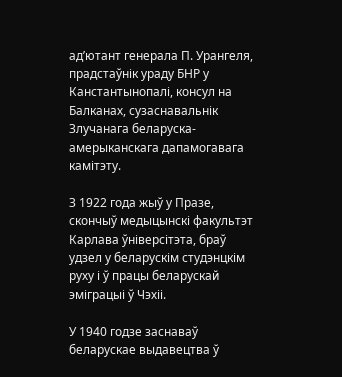ад’ютант генерала П. Урангеля, прадстаўнік ураду БНР у Канстантынопалі, консул на Балканах, сузаснавальнік Злучанага беларуска-амерыканскага дапамогавага камітэту.

З 1922 года жыў у Празе, скончыў медыцынскі факультэт Карлава ўніверсітэта, браў удзел у беларускім студэнцкім руху і ў працы беларускай эміграцыі ў Чэхіі.

У 1940 годзе заснаваў беларускае выдавецтва ў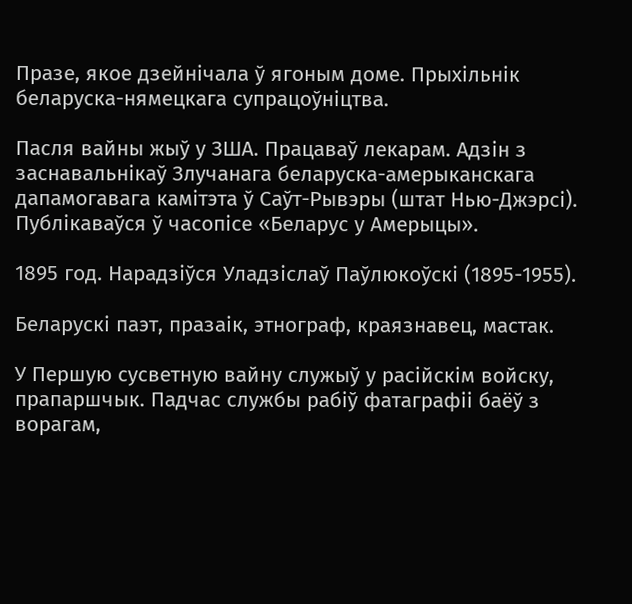Празе, якое дзейнічала ў ягоным доме. Прыхільнік беларуска-нямецкага супрацоўніцтва.

Пасля вайны жыў у ЗША. Працаваў лекарам. Адзін з заснавальнікаў Злучанага беларуска-амерыканскага дапамогавага камітэта ў Саўт-Рывэры (штат Нью-Джэрсі). Публікаваўся ў часопісе «Беларус у Амерыцы».

1895 год. Нарадзіўся Уладзіслаў Паўлюкоўскі (1895-1955).

Беларускі паэт, празаік, этнограф, краязнавец, мастак.

У Першую сусветную вайну служыў у расійскім войску, прапаршчык. Падчас службы рабіў фатаграфіі баёў з ворагам,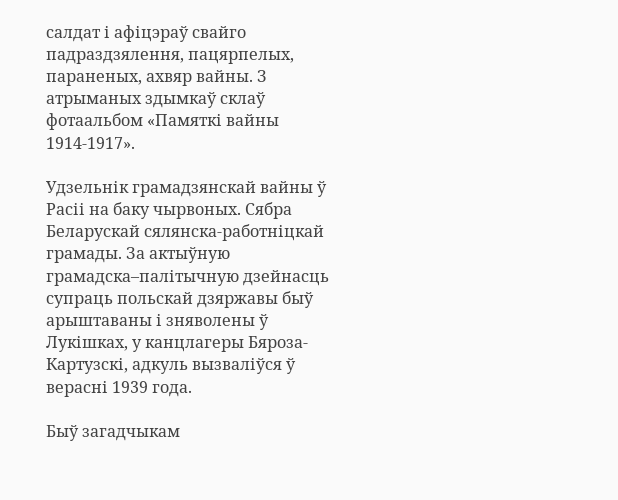салдат і афіцэраў свайго падраздзялення, пацярпелых, параненых, ахвяр вайны. З атрыманых здымкаў склаў фотаальбом «Памяткі вайны 1914-1917».

Удзельнік грамадзянскай вайны ў Расіі на баку чырвоных. Сябра Беларускай сялянска-работніцкай грамады. За актыўную грамадска–палітычную дзейнасць супраць польскай дзяржавы быў арыштаваны і зняволены ў Лукішках, у канцлагеры Бяроза-Картузскі, адкуль вызваліўся ў верасні 1939 года.

Быў загадчыкам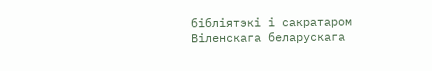бібліятэкі і сакратаром Віленскага беларускага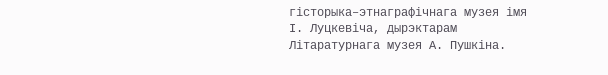гісторыка–этнаграфічнага музея імя І. Луцкевіча, дырэктарам Літаратурнага музея А. Пушкіна.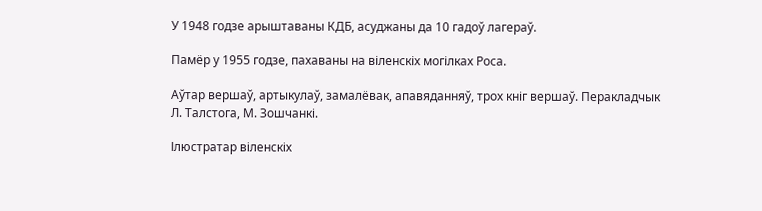У 1948 годзе арыштаваны КДБ, асуджаны да 10 гадоў лагераў.

Памёр у 1955 годзе, пахаваны на віленскіх могілках Роса.

Аўтар вершаў, артыкулаў, замалёвак, апавяданняў, трох кніг вершаў. Перакладчык Л. Талстога, М. Зошчанкі.

Ілюстратар віленскіх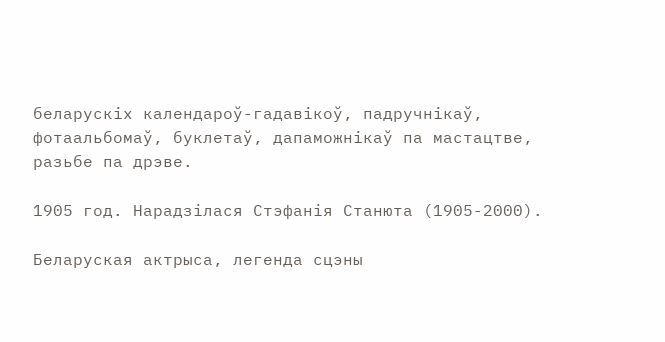беларускіх календароў-гадавікоў, падручнікаў, фотаальбомаў, буклетаў, дапаможнікаў па мастацтве, разьбе па дрэве.

1905 год. Нарадзілася Стэфанія Станюта (1905-2000).

Беларуская актрыса, легенда сцэны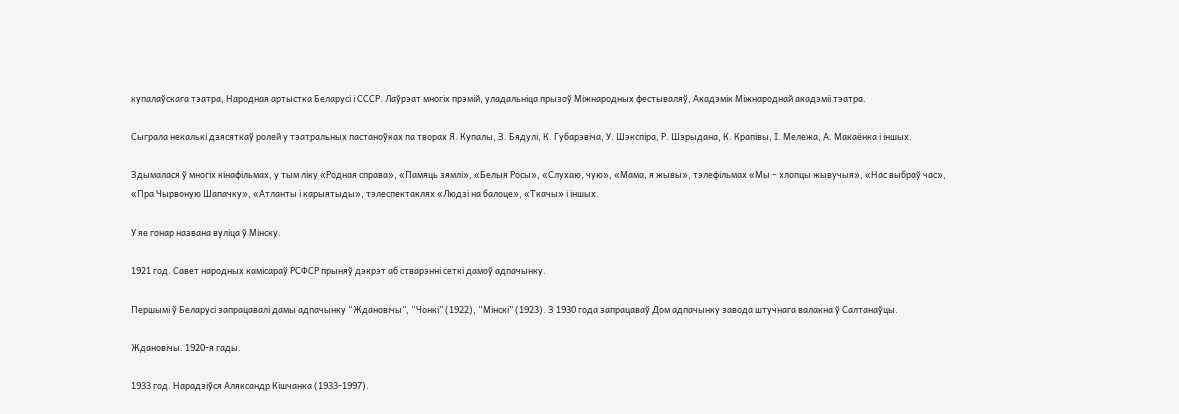купалаўскага тэатра, Народная артыстка Беларусі і СССР. Лаўрэат многіх прэмій, уладальніца прызоў Міжнародных фестываляў, Акадэмік Міжнароднай акадэміі тэатра.

Сыграла некалькі дзясяткаў ролей у тэатральных пастаноўках па творах Я. Купалы, З. Бядулі, К. Губарэвіча, У. Шэкспіра, Р. Шэрыдана, К. Крапівы, І. Мележа, А. Макаёнка і іншых.

Здымалася ў многіх кінафільмах, у тым ліку «Родная справа», «Памяць зямлі», «Белыя Росы», «Слухаю, чую», «Мама, я жывы», тэлефільмах «Мы – хлопцы жывучыя», «Нас выбраў час», «Пра Чырвоную Шапачку», «Атланты і карыятыды», тэлеспектаклях «Людзі на балоце», «Ткачы» і іншых.

У яе гонар названа вуліца ў Мінску.

1921 год. Савет народных камісараў РСФСР прыняў дэкрэт аб стварэнні сеткі дамоў адпачынку.

Першымі ў Беларусі запрацавалі дамы адпачынку “Ждановічы”, “Чонкі” (1922), “Мінскі” (1923). З 1930 года запрацаваў Дом адпачынку завода штучнага валакна ў Салтанаўцы.

Ждановічы. 1920-я гады.

1933 год. Нарадзіўся Аляксандр Кішчанка (1933-1997).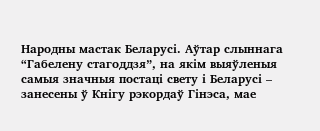Народны мастак Беларусі. Аўтар слыннага “Габелену стагоддзя”, на якім выяўленыя самыя значныя постаці свету і Беларусі – занесены ў Кнігу рэкордаў Гінэса, мае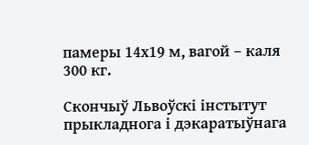памеры 14х19 м, вагой – каля 300 кг.

Скончыў Львоўскі інстытут прыкладнога і дэкаратыўнага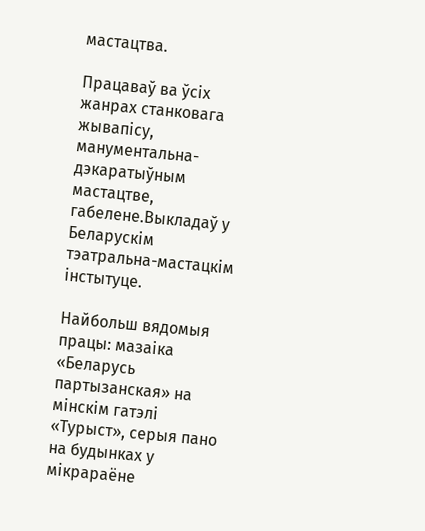мастацтва.

Працаваў ва ўсіх жанрах станковага жывапісу, манументальна-дэкаратыўным мастацтве, габелене.Выкладаў у Беларускім тэатральна-мастацкім інстытуце.

Найбольш вядомыя працы: мазаіка «Беларусь партызанская» на мінскім гатэлі «Турыст», серыя пано на будынках у мікрараёне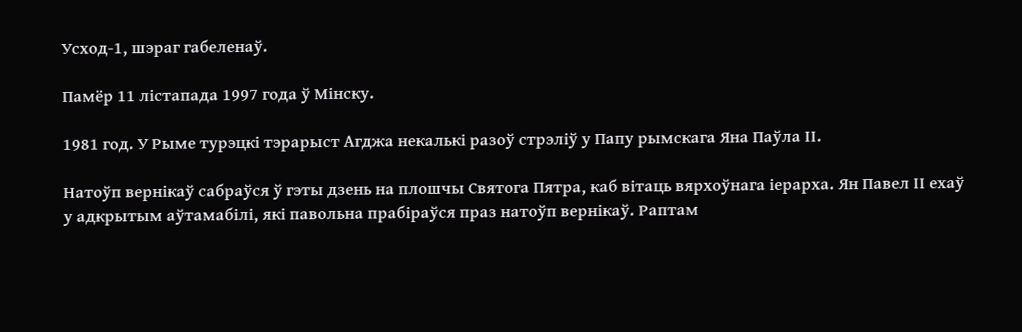Усход-1, шэраг габеленаў.

Памёр 11 лістапада 1997 года ў Мінску.

1981 год. У Рыме турэцкі тэрарыст Агджа некалькі разоў стрэліў у Папу рымскага Яна Паўла ІІ.

Натоўп вернікаў сабраўся ў гэты дзень на плошчы Святога Пятра, каб вітаць вярхоўнага іерарха. Ян Павел ІІ ехаў у адкрытым аўтамабілі, які павольна прабіраўся праз натоўп вернікаў. Раптам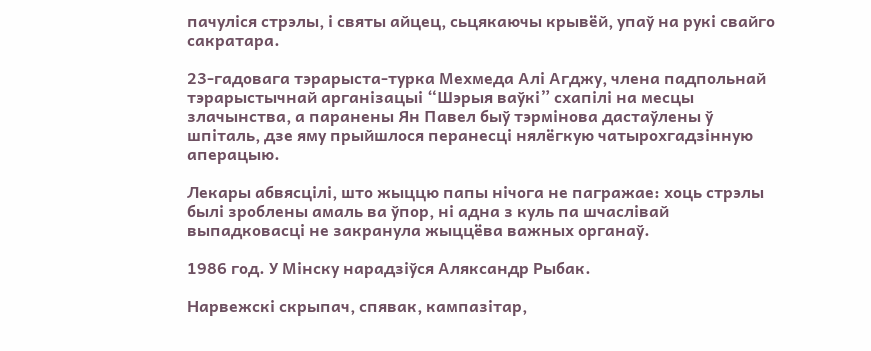пачуліся стрэлы, і святы айцец, сьцякаючы крывёй, упаў на рукі свайго сакратара.

23-гадовага тэрарыста-турка Мехмеда Алі Агджу, члена падпольнай тэрарыстычнай арганізацыі “Шэрыя ваўкі” схапілі на месцы злачынства, а паранены Ян Павел быў тэрмінова дастаўлены ў шпіталь, дзе яму прыйшлося перанесці нялёгкую чатырохгадзінную аперацыю.

Лекары абвясцілі, што жыццю папы нічога не пагражае: хоць стрэлы былі зроблены амаль ва ўпор, ні адна з куль па шчаслівай выпадковасці не закранула жыццёва важных органаў.

1986 год. У Мінску нарадзіўся Аляксандр Рыбак.

Нарвежскі скрыпач, спявак, кампазітар,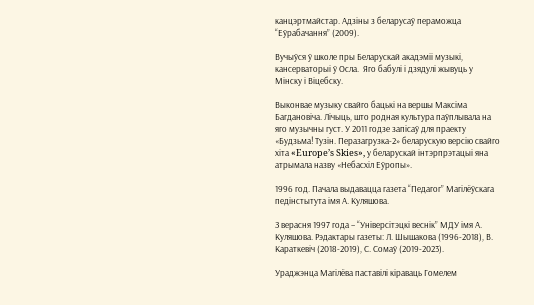канцэртмайстар. Адзіны з беларусаў пераможца “Еўрабачання” (2009).

Вучыўся ў школе пры Беларускай акадэміі музыкі, кансерваторыі ў Осла.  Яго бабулі і дзядулі жывуць у Мінску і Віцебску.

Выконвае музыку свайго бацькі на вершы Максіма Багдановіча. Лічыць, што родная культура паўплывала на яго музычны густ. У 2011 годзе запісаў для праекту «Будзьма! Тузін. Перазагрузка-2» беларускую версію свайго хіта «Europe’s Skies», у беларускай інтэрпрэтацыі яна атрымала назву «Небасхіл Еўропы».

1996 год. Пачала выдавацца газета “Педагог” Магілёўскага педінстытута імя А. Куляшова.

З верасня 1997 года – “Універсітэцкі веснік” МДУ імя А. Куляшова. Рэдактары газеты: Л. Шышакова (1996-2018), В. Караткевіч (2018-2019), С. Сомаў (2019-2023).

Ураджэнца Магілёва паставілі кіраваць Гомелем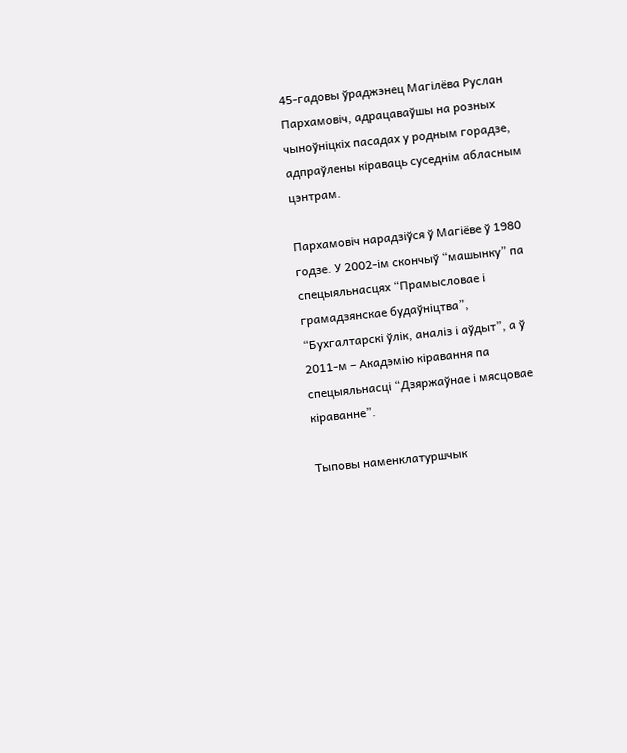45-гадовы ўраджэнец Магілёва Руслан Пархамовіч, адрацаваўшы на розных чыноўніцкіх пасадах у родным горадзе, адпраўлены кіраваць суседнім абласным цэнтрам.

Пархамовіч нарадзіўся ў Магіёве ў 1980 годзе. У 2002-ім скончыў “машынку” па спецыяльнасцях “Прамысловае і грамадзянскае будаўніцтва”, “Бухгалтарскі ўлік, аналіз і аўдыт”, а ў 2011-м – Акадэмію кіравання па спецыяльнасці “Дзяржаўнае і мясцовае кіраванне”.

Тыповы наменклатуршчык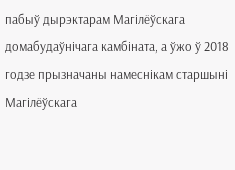пабыў дырэктарам Магілёўскага домабудаўнічага камбіната, а ўжо ў 2018 годзе прызначаны намеснікам старшыні Магілёўскага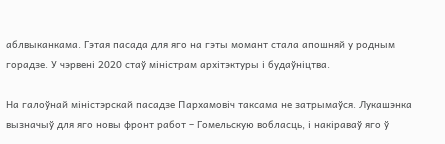аблвыканкама. Гэтая пасада для яго на гэты момант стала апошняй у родным горадзе. У чэрвені 2020 стаў міністрам архітэктуры і будаўніцтва.

На галоўнай міністэрскай пасадзе Пархамовіч таксама не затрымаўся. Лукашэнка вызначыў для яго новы фронт работ – Гомельскую вобласць, і накіраваў яго ў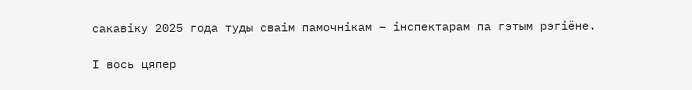сакавіку 2025 года туды сваім памочнікам – інспектарам па гэтым рэгіёне.

І вось цяпер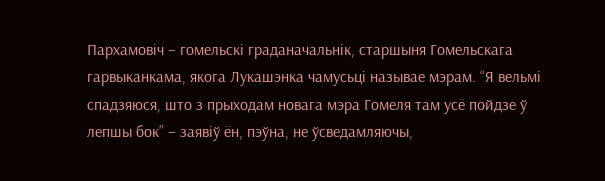Пархамовіч – гомельскі граданачальнік, старшыня Гомельскага гарвыканкама, якога Лукашэнка чамусьці называе мэрам. “Я вельмі спадзяюся, што з прыходам новага мэра Гомеля там усё пойдзе ў лепшы бок” – заявіў ён, пэўна, не ўсведамляючы,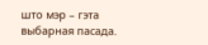што мэр – гэта выбарная пасада.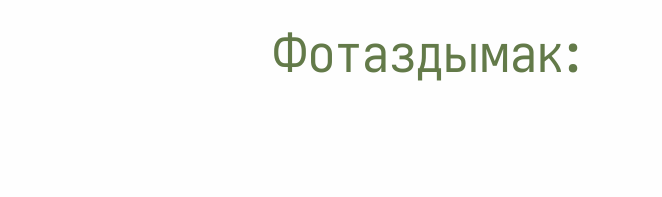Фотаздымак: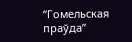“Гомельская праўда”